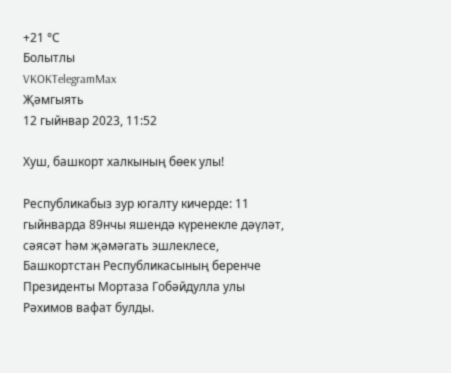+21 °С
Болытлы
VKOKTelegramMax
Җәмгыять
12 гыйнвар 2023, 11:52

Хуш, башкорт халкының бөек улы!

Республикабыз зур югалту кичерде: 11 гыйнварда 89нчы яшендә күренекле дәүләт, сәясәт һәм җәмәгать эшлеклесе, Башкортстан Республикасының беренче Президенты Мортаза Гобәйдулла улы Рәхимов вафат булды.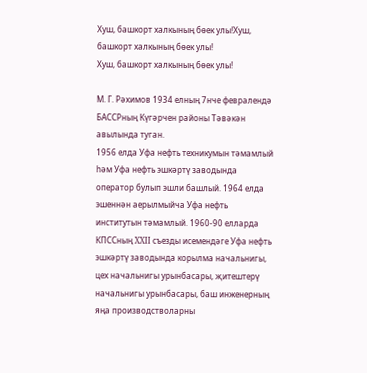Хуш, башкорт халкының бөек улы!Хуш, башкорт халкының бөек улы!
Хуш, башкорт халкының бөек улы!

М. Г. Рәхимов 1934 елның 7нче февралендә БАССРның Күгәрчен районы Тәвәкән авылында туган.
1956 елда Уфа нефть техникумын тәмамлый һәм Уфа нефть эшкәртү заводында оператор булып эшли башлый. 1964 елда эшеннән аерылмыйча Уфа нефть институтын тәмамлый. 1960-90 елларда КПССның XXII съезды исемендәге Уфа нефть эшкәртү заводында корылма начальнигы, цех начальнигы урынбасары, җитештерү начальнигы урынбасары, баш инженерның яңа производстволарны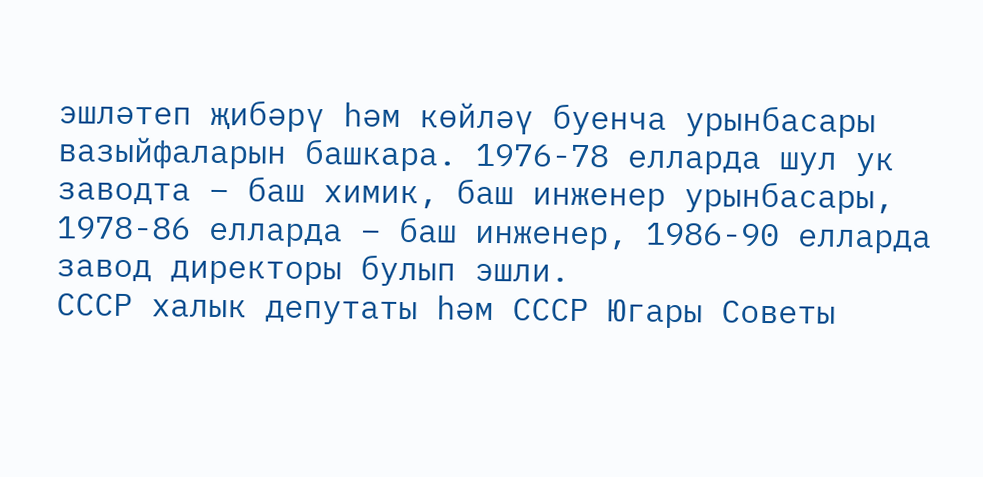эшләтеп җибәрү һәм көйләү буенча урынбасары вазыйфаларын башкара. 1976-78 елларда шул ук заводта – баш химик, баш инженер урынбасары, 1978-86 елларда – баш инженер, 1986-90 елларда завод директоры булып эшли.
СССР халык депутаты һәм СССР Югары Советы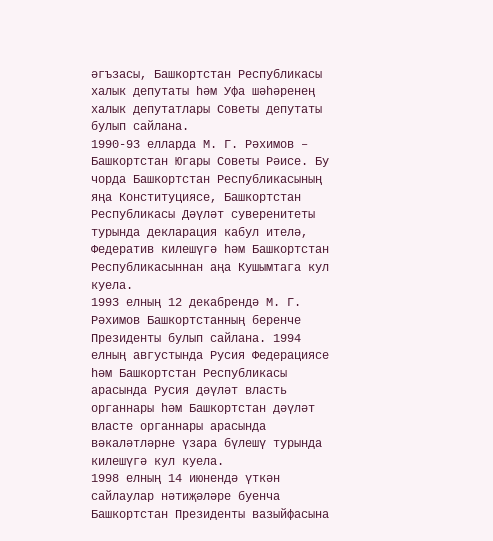әгъзасы, Башкортстан Республикасы халык депутаты һәм Уфа шәһәренең халык депутатлары Советы депутаты булып сайлана.
1990-93 елларда М. Г. Рәхимов – Башкортстан Югары Советы Рәисе. Бу чорда Башкортстан Республикасының яңа Конституциясе, Башкортстан Республикасы Дәүләт суверенитеты турында декларация кабул ителә, Федератив килешүгә һәм Башкортстан Республикасыннан аңа Кушымтага кул куела.
1993 елның 12 декабрендә М. Г. Рәхимов Башкортстанның беренче Президенты булып сайлана. 1994 елның августында Русия Федерациясе һәм Башкортстан Республикасы арасында Русия дәүләт власть органнары һәм Башкортстан дәүләт власте органнары арасында вәкаләтләрне үзара бүлешү турында килешүгә кул куела.
1998 елның 14 июнендә үткән сайлаулар нәтиҗәләре буенча Башкортстан Президенты вазыйфасына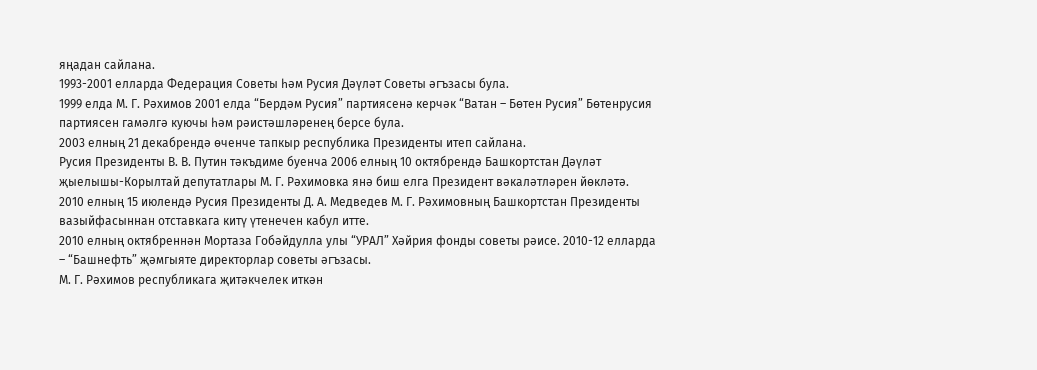яңадан сайлана.
1993-2001 елларда Федерация Советы һәм Русия Дәүләт Советы әгъзасы була.
1999 елда М. Г. Рәхимов 2001 елда “Бердәм Русия” партиясенә керчәк “Ватан – Бөтен Русия” Бөтенрусия партиясен гамәлгә куючы һәм рәистәшләренең берсе була.
2003 елның 21 декабрендә өченче тапкыр республика Президенты итеп сайлана.
Русия Президенты В. В. Путин тәкъдиме буенча 2006 елның 10 октябрендә Башкортстан Дәүләт җыелышы-Корылтай депутатлары М. Г. Рәхимовка янә биш елга Президент вәкаләтләрен йөкләтә.
2010 елның 15 июлендә Русия Президенты Д. А. Медведев М. Г. Рәхимовның Башкортстан Президенты вазыйфасыннан отставкага китү үтенечен кабул итте.
2010 елның октябреннән Мортаза Гобәйдулла улы “УРАЛ” Хәйрия фонды советы рәисе. 2010-12 елларда – “Башнефть” җәмгыяте директорлар советы әгъзасы.
М. Г. Рәхимов республикага җитәкчелек иткән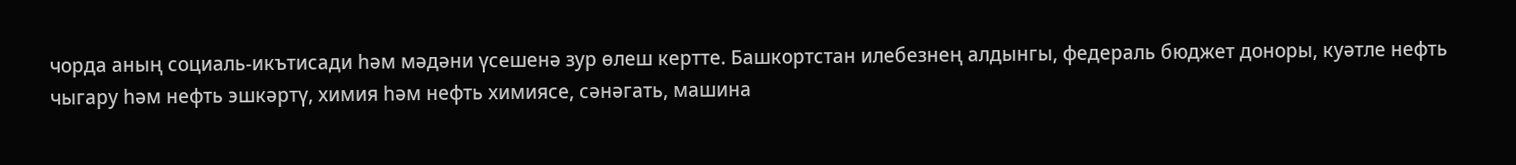чорда аның социаль-икътисади һәм мәдәни үсешенә зур өлеш кертте. Башкортстан илебезнең алдынгы, федераль бюджет доноры, куәтле нефть чыгару һәм нефть эшкәртү, химия һәм нефть химиясе, сәнәгать, машина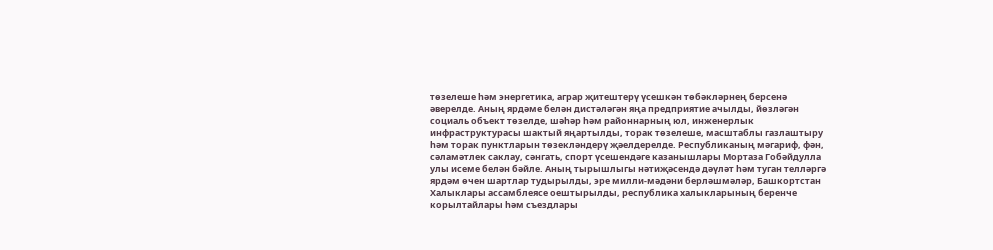төзелеше һәм энергетика, аграр җитештерү үсешкән төбәкләрнең берсенә әверелде. Аның ярдәме белән дистәләгән яңа предприятие ачылды, йөзләгән социаль объект төзелде, шәһәр һәм районнарның юл, инженерлык инфраструктурасы шактый яңартылды, торак төзелеше, масштаблы газлаштыру һәм торак пунктларын төзекләндерү җәелдерелде. Республиканың мәгариф, фән, сәламәтлек саклау, сәнгать, спорт үсешендәге казанышлары Мортаза Гобәйдулла улы исеме белән бәйле. Аның тырышлыгы нәтиҗәсендә дәүләт һәм туган телләргә ярдәм өчен шартлар тудырылды, эре милли-мәдәни берләшмәләр, Башкортстан Халыклары ассамблеясе оештырылды, республика халыкларының беренче корылтайлары һәм съездлары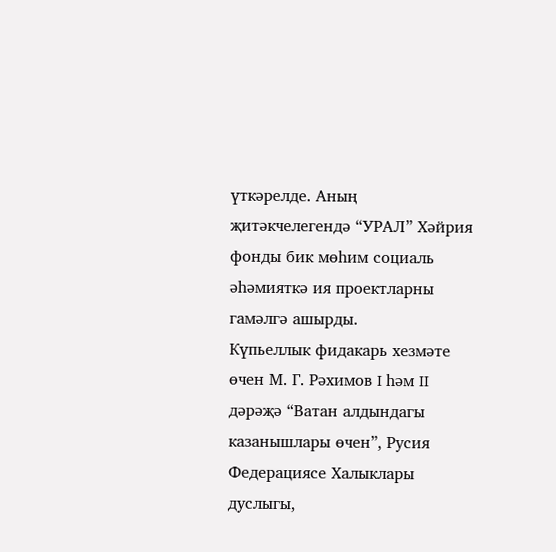үткәрелде. Аның җитәкчелегендә “УРАЛ” Хәйрия фонды бик мөһим социаль әһәмияткә ия проектларны гамәлгә ашырды.
Күпьеллык фидакарь хезмәте өчен М. Г. Рәхимов I һәм II дәрәҗә “Ватан алдындагы казанышлары өчен”, Русия Федерациясе Халыклары дуслыгы,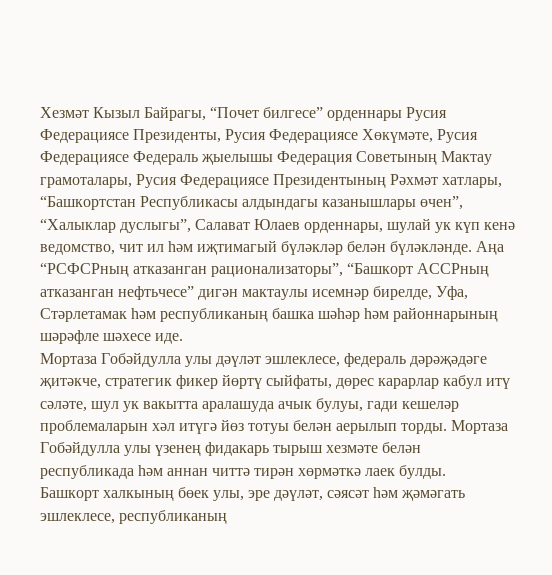Хезмәт Кызыл Байрагы, “Почет билгесе” орденнары Русия Федерациясе Президенты, Русия Федерациясе Хөкүмәте, Русия Федерациясе Федераль җыелышы Федерация Советының Мактау грамоталары, Русия Федерациясе Президентының Рәхмәт хатлары, “Башкортстан Республикасы алдындагы казанышлары өчен”, “Халыклар дуслыгы”, Салават Юлаев орденнары, шулай ук күп кенә ведомство, чит ил һәм иҗтимагый бүләкләр белән бүләкләнде. Аңа “РСФСРның атказанган рационализаторы”, “Башкорт АССРның атказанган нефтьчесе” дигән мактаулы исемнәр бирелде, Уфа, Стәрлетамак һәм республиканың башка шәһәр һәм районнарының шәрәфле шәхесе иде.
Мортаза Гобәйдулла улы дәүләт эшлеклесе, федераль дәрәҗәдәге җитәкче, стратегик фикер йөртү сыйфаты, дөрес карарлар кабул итү сәләте, шул ук вакытта аралашуда ачык булуы, гади кешеләр проблемаларын хәл итүгә йөз тотуы белән аерылып торды. Мортаза Гобәйдулла улы үзенең фидакарь тырыш хезмәте белән республикада һәм аннан читтә тирән хөрмәткә лаек булды.
Башкорт халкының бөек улы, эре дәүләт, сәясәт һәм җәмәгать эшлеклесе, республиканың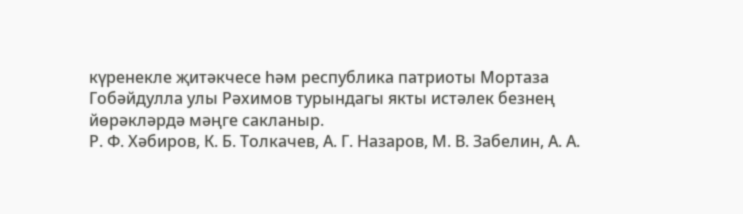күренекле җитәкчесе һәм республика патриоты Мортаза Гобәйдулла улы Рәхимов турындагы якты истәлек безнең йөрәкләрдә мәңге сакланыр.
Р. Ф. Хәбиров, К. Б. Толкачев, А. Г. Назаров, М. В. Забелин, А. А.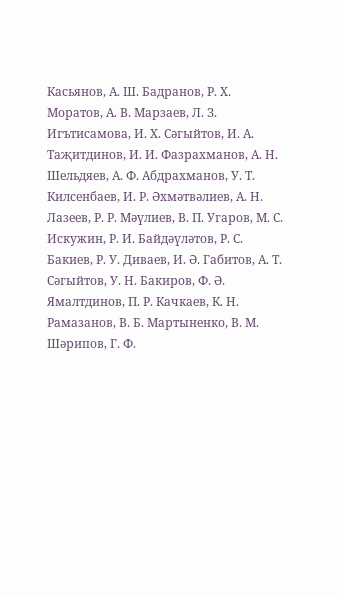Касьянов, А. Ш. Бадранов, Р. Х. Моратов, А. В. Марзаев, Л. З. Игътисамова, И. Х. Сәгыйтов, И. А. Таҗитдинов, И. И. Фазрахманов, А. Н. Шельдяев, А. Ф. Абдрахманов, У. Т. Килсенбаев, И. Р. Әхмәтвәлиев, А. Н. Лазеев, Р. Р. Мәүлиев, В. П. Угаров, М. С. Искужин, Р. И. Байдәүләтов, Р. С. Бакиев, Р. У. Диваев, И. Ә. Габитов, А. Т. Сәгыйтов, У. Н. Бакиров, Ф. Ә. Ямалтдинов, П. Р. Качкаев, К. Н. Рамазанов, В. Б. Мартыненко, В. М. Шәрипов, Г. Ф.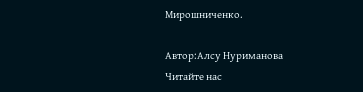Мирошниченко.

Автор:Алсу Нуриманова
Читайте нас